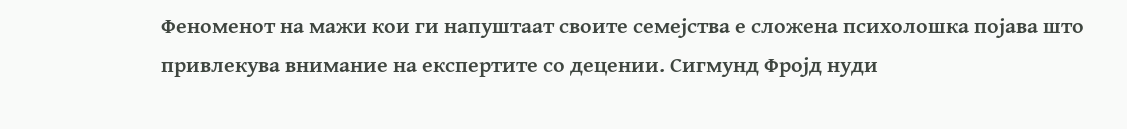Феноменот на мажи кои ги напуштаат своите семејства е сложена психолошка појава што привлекува внимание на експертите со децении. Сигмунд Фројд нуди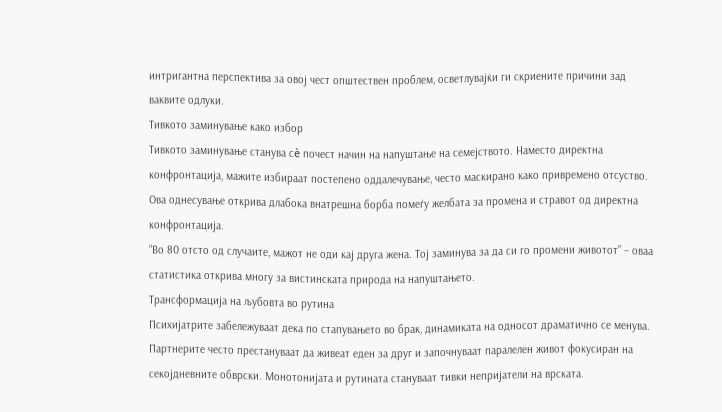интригантна перспектива за овој чест општествен проблем, осветлувајќи ги скриените причини зад ваквите одлуки.
Тивкото заминување како избор
Тивкото заминување станува сè почест начин на напуштање на семејството. Наместо директна конфронтација, мажите избираат постепено оддалечување, често маскирано како привремено отсуство. Ова однесување открива длабока внатрешна борба помеѓу желбата за промена и стравот од директна конфронтација.
“Во 80 отсто од случаите, мажот не оди кај друга жена. Тој заминува за да си го промени животот” – оваа статистика открива многу за вистинската природа на напуштањето.
Трансформација на љубовта во рутина
Психијатрите забележуваат дека по стапувањето во брак, динамиката на односот драматично се менува. Партнерите често престануваат да живеат еден за друг и започнуваат паралелен живот фокусиран на секојдневните обврски. Монотонијата и рутината стануваат тивки непријатели на врската.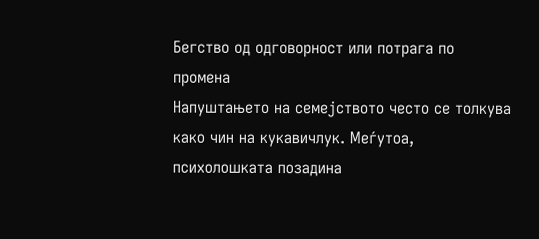Бегство од одговорност или потрага по промена
Напуштањето на семејството често се толкува како чин на кукавичлук. Меѓутоа, психолошката позадина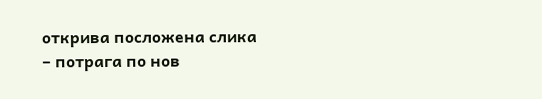открива посложена слика – потрага по нов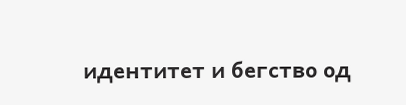идентитет и бегство од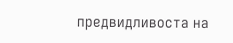предвидливоста на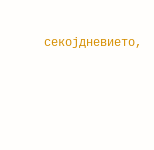секојдневието,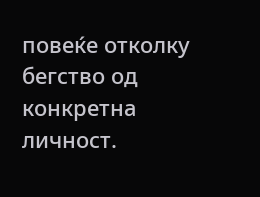повеќе отколку бегство од конкретна личност.